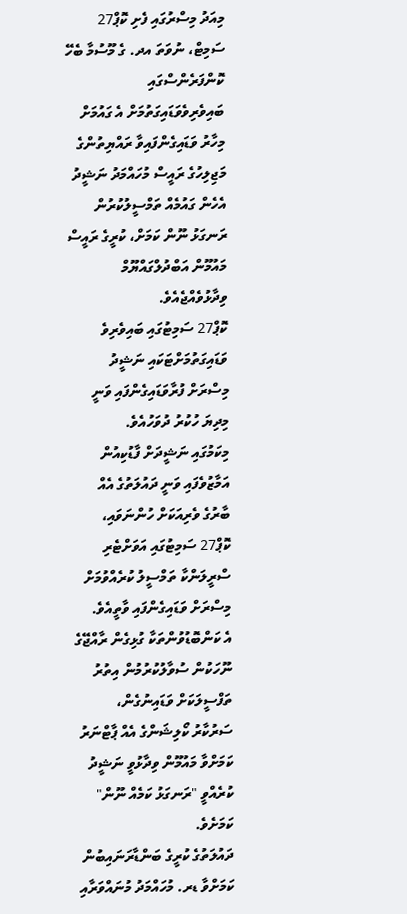މިއަދު މިސްރުގައި ފެށި ކޮޕް27 ސަމިޓް، ނުވަތަ އދ. ގެ މޫސުމާ ބެހޭ ކޮންފަރެންސްގައި ބައިވެރިވެވަޑައިގަތުމަށް އެ ގައުމަށް މިހާރު ވަޑައިގެންފައިވާ ރައްޔިތުންގެ މަޖިލިހުގެ ރައީސް މުހައްމަދު ނަޝީދު އެހެން ގައުމެއް ތަމްސީލުކުރުން ރަނގަޅު ނޫން ކަމަށް، ކުރީގެ ރައީސް މައުމޫން އަބްދުލްގައްޔޫމް ވިދާޅުވެއްޖެއެވެ.
ކޮޕް27 ސަމިޓުގައި ބައިވެރިވެ ވަޑައިގަތުމަށްޓަކައި ނަޝީދު މިސްރަށް ފުރާވަޑައިގެންފައި ވަނީ މިދިޔަ ހުކުރު ދުވަހުއެވެ.
މިކަމުގައި ނަޝީދަށް ފާޑުކިއުން އަމާޒުވެފައި ވަނީ ދައުލަތުގެ އެއް ބާރުގެ ވެރިއަކަށް ހުންނަވައި، ކޮޕް27 ސަމިޓުގައި އަވަށްޓެރި ސްރީލަންކާ ތަމްސީލު ކުރެއްވުމަށް މިސްރަށް ވަޑައިގެންފައި ވާތީއެވެ.
އެ ކަންބޮޑުވުންތަކާ ގުޅިގެން ރާއްޖޭގެ ނޫހަކުން ސުވާލުކުރުމުން އިތުރު ތަފްސީލަކަށް ވަޑައިނުގެން، ސަރުކާރު ކޯލިޝަންގެ އެއް ޕާޓްނަރު ކަމަށްވާ މައުމޫން ވިދާޅުވީ ނަޝީދު ކުރެއްވީ "ރަނގަޅު ކަމެއް ނޫން" ކަމަށެވެ.
ދައުލަތުގެ ކުރީގެ ބަންޑާރަނައިބުން ކަމަށްވާ ޑރ. މުހައްމަދު މުނައްވަރާއި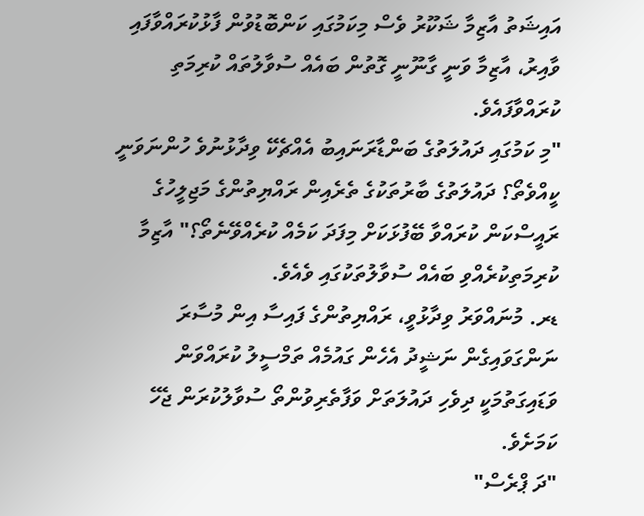އައިޝަތު އާޒިމާ ޝަކޫރު ވެސް މިކަމުގައި ކަންބޮޑުވުން ފާޅުކުރައްވާފައި ވާއިރު، އާޒިމާ ވަނީ ގާނޫނީ ގޮތުން ބައެއް ސުވާލުތައް ކުރިމަތި ކުރައްވާފައެވެ.
"މި ކަމުގައި ދައުލަތުގެ ބަންޑާރަނައިބު އެއްޗެކޭ ވިދާޅުނުވެ ހުންނަވަނީ ކީއްވެތޯ؟ ދައުލަތުގެ ބާރުތަކުގެ ތެރެއިން ރައްޔިތުންގެ މަޖިލީހުގެ ރައީސްކަން ކުރައްވާ ބޭފުޅަކަށް މިފަދަ ކަމެއް ކުރެއްވޭނެތޯ؟" އާޒިމާ ކުރިމަތިކުރެއްވި ބައެއް ސުވާލުތަކުގައި ވެއެވެ.
ޑރ. މުނައްވަރު ވިދާޅުވީ، ރައްޔިތުންގެ ފައިސާ އިން މުސާރަ ނަންގަވައިގެން ނަޝީދު އެހެން ގައުމެއް ތަމްސީލު ކުރައްވަން ވަޑައިގަތުމަކީ ދިވެހި ދައުލަތަށް ވަފާތެރިވުންތޯ ސުވާލުކުރަން ޖެހޭ ކަމަށެވެ.
"ދަ ޕްރެސް"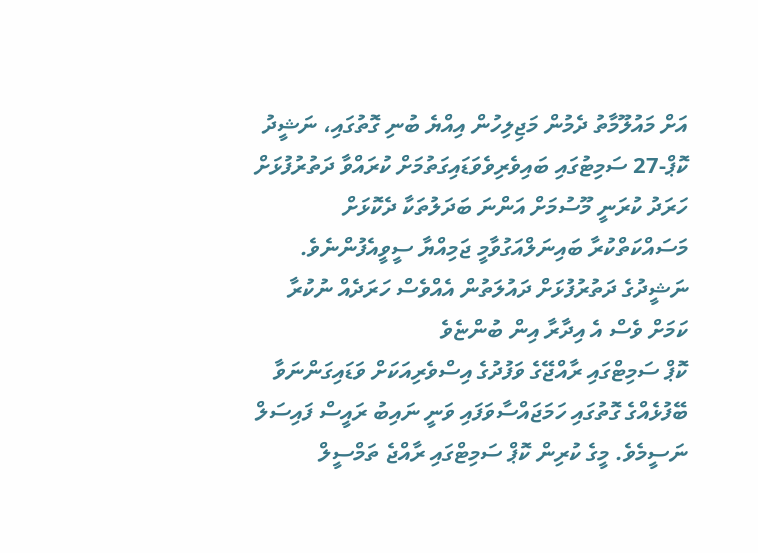އަށް މައުލޫމާތު ދެމުން މަޖިލިހުން އިއްޔެ ބުނި ގޮތުގައި، ނަޝީދު ކޮޕް-27 ސަމިޓުގައި ބައިވެރިވެވަޑައިގަތުމަށް ކުރައްވާ ދަތުރުފުޅަށް ހަރަދު ކުރަނީ މޫސުމަށް އަންނަ ބަދަލުތަކާ ދެކޮޅަށް މަސައްކަތްކުރާ ބައިނަލްއަގުވާމީ ޖަމިއްޔާ ސީވީއެފުންނެވެ. ނަޝީދުގެ ދަތުރުފުޅަށް ދައުލަތުން އެއްވެސް ހަރަދެއް ނުކުރާ ކަމަށް ވެސް އެ އިދާރާ އިން ބުންޏެވެ
ކޮޕް ސަމިޓްގައި ރާއްޖޭގެ ވަފުދުގެ އިސްވެރިއަކަށް ވަޑައިގަންނަވާ ބޭފުޅެއްގެ ގޮތުގައި ހަމަޖައްސާވަފައި ވަނީ ނައިބު ރައީސް ފައިސަލް ނަސީމެވެ. މީގެ ކުރިން ކޮޕް ސަމިޓްގައި ރާއްޖެ ތަމްސީލް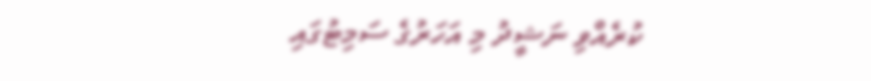ކުރެއްވި ނަޝީދު މި އަހަރުގެ ސަމިޓުގައި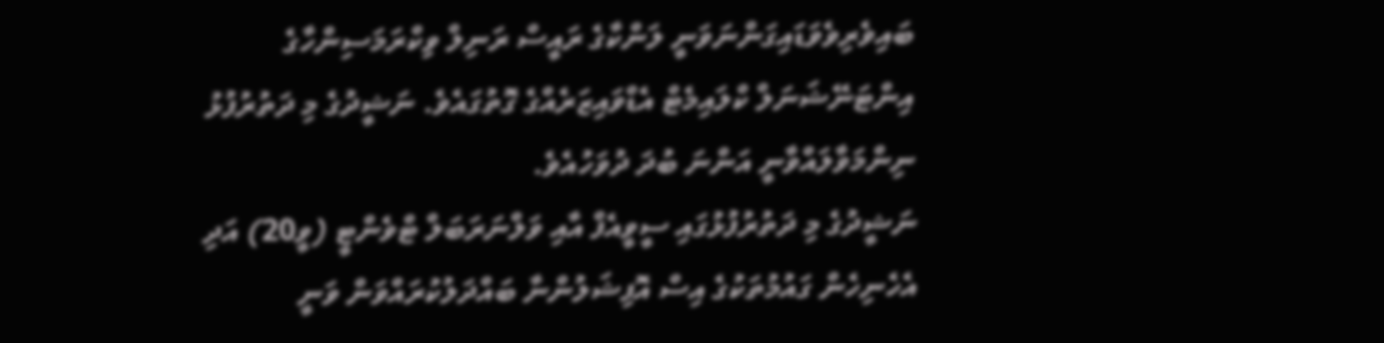ބައިވެރިވެވަޑައިގަންނަވަނީ ލަންކާގެ ރައީސް ރަނިލް ވިކްރަމަސިންހާގެ އިންޓަނޭޝަނަލް ކްލައިމެޓް އެޑްވައިޒަރެއްގެ ގޮތުގައެވެ. ނަޝީދުގެ މި ދަތުރުފުޅު ނިންމަވާލައްވާނީ އަންނަ ބުދަ ދުވަހުއެވެ.
ނަޝީދުގެ މި ދަތުރުފުޅުގައި ސީވީއެފް އާއި ވަލްނަރަބަލް ޓްވެންޓީ (ވީ20) އަދި އެހެނިހެން ގައުމުތަކުގެ އިސް އޮފިޝަލުންނާ ބައްދަލުކުރައްވަން ވަނީ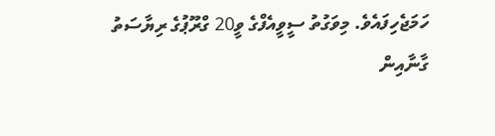ހަމަޖެހިފައެވެ. މިވަގުތު ސީވީއެފްގެ ވީ20 ގްރޫޕުގެ ރިޔާސަތު ގާނާއިން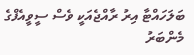ބަލަހައްޓާ އިރު ރާއްޖެއަކީ ވެސް ސީވީއެފްގެ މެންބަރު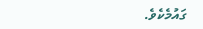ގައުމެކެވެ.